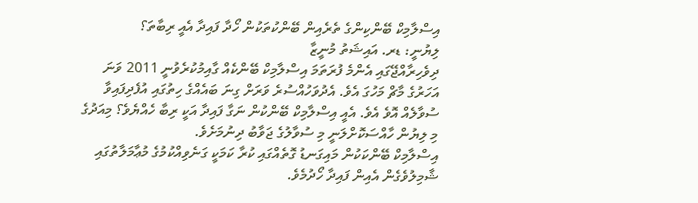އިސްލާމިކް ބޭންކިންގެ ތެރެއިން ބޭންކުތަކުން ހޯދާ ފައިދާ އެއީ ރިބާތަ؟
ލިޔުނީ: ޑރ. އައިޝަތު މުނީޒާ
ދިވެހިރާއްޖޭގައި އެންމެ ފުރަތަމަ އިސްލާމިކް ބޭންކެއް ގާއިމުކުރެވުނީ 2011 ވަނަ އަހަރުގެ މާޗް މަހުގަ އެވެ. އެދުވަހުއްސުރެ ވަރަށް ގިނަ ބައެއްގެ ހިތުގައި އުފެދިފައިވާ ސުވާލެއް އޮވެ އެވެ. އެއީ އިސްލާމިކް ބޭންކުން ނަގާ ފައިދާ އަކީ ރިބާ ހެއްޔެވެ؟ މިއަދުގެ މި ލިޔުން ހާއްސަކޮށްލަނީ މި ސުވާލުގެ ޖަވާބު ދިނުމަށެވެ.
އިސްލާމިކް ބޭންކަކުން މައިގަނޑު ގޮތެއްގައި ކުރާ ކަމަކީ ގަނެވިއްކުމުގެ މުޢާމަލާތުގައި ޝާމިލުވެގެން އެއިން ފައިދާ ހޯދުމެވެ.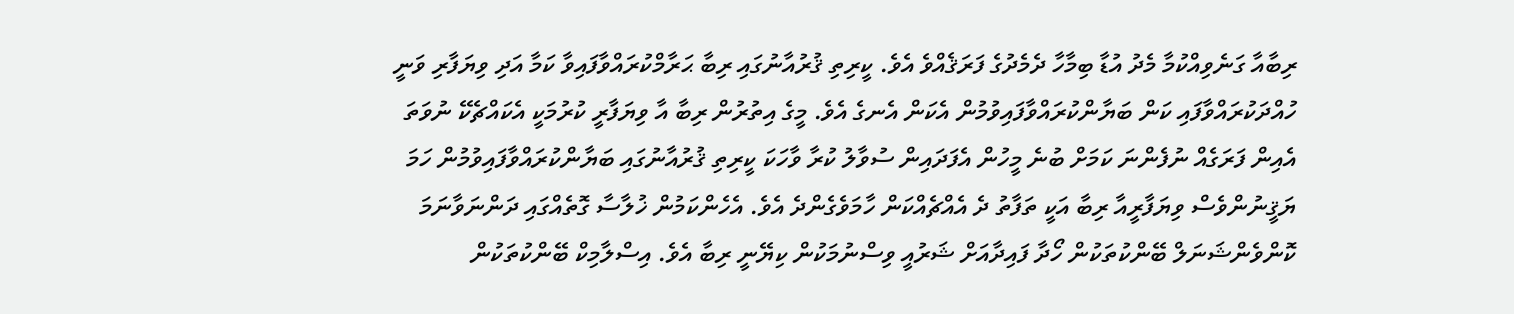ރިބާއާ ގަނެވިއްކުމާ މެދު އުޑާ ބިމާހާ ދެމެދުގެ ފަރަޤެއްވެ އެވެ. ކީރިތި ޤުރުއާނުގައި ރިބާ ޙަރާމްކުރައްވާފައިވާ ކަމާ އަދި ވިޔަފާރި ވަނީ ހުއްދަކުރައްވާފައި ކަން ބަޔާންކުރައްވާފައިވުމުން އެކަން އެނގެ އެވެ. މީގެ އިތުރުން ރިބާ އާ ވިޔަފާރީ ކުރުމަކީ އެކައްޗެކޭ ނުވަތަ އެއިން ފަރަގެއް ނުފެންނަ ކަމަށް ބުނެ މީހުން އެފަދައިން ސުވާލު ކުރާ ވާހަކަ ކީރިތި ޤުރުއާނުގައި ބަޔާންކުރައްވާފައިވުމުން ހަމަ ޔަޤީނުންވެސް ވިޔަފާރީއާ ރިބާ އަކީ ތަފާތު ދެ އެއްޗެއްކަން ހާމަވެގެންދެ އެވެ. އެހެންކަމުން ޚުލާސާ ގޮތެއްގައި ދަންނަވާނަމަ ކޮންވެންޝަނަލް ބޭންކުތަކުން ހޯދާ ފައިދާއަށް ޝަރުއީ ވިސްނުމަކުން ކިޔޭނީ ރިބާ އެވެ. އިސްލާމިކް ބޭންކުތަކުން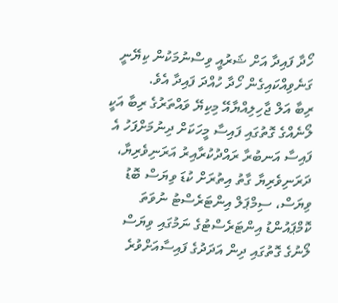ހޯދާ ފައިދާ އަށް ޝަރުއީ ވިސްނުމަކުން ކިޔޭނީ ގަނެވިއްކައިގެން ހޯދާ ހުއްދަ ފައިދާ އެވެ.
ރިބާ އަލް ޖާހިލިއްޔާއޭ މިކިޔޭ ވައްތަރުގެ ރިބާ އަކީ ލޯނެއްގެ ގޮތުގައި ފައިސާ މީހަކަށް ދިނުމަށްފަހު އެ ފައިސާ އަނބުރާ ރައްދުކުރާއިރު އަރަނިވެރިޔާ، ދަރަނިވެރިޔާ ގާތު އިތުރަށް ކުޑަ ވިޔަސް ބޮޑު ވިޔަސް، ސިމްޕަލް އިންޓަރެސްޓު ނުވަތަ ކޮމްޕައުންޑު އިންޓަރެސްޓުގެ ނަމުގައި ވިޔަސް ލޯނުގެ ގޮތުގައި ދިން އަދަދުގެ ފައިސާއަށްވުރެ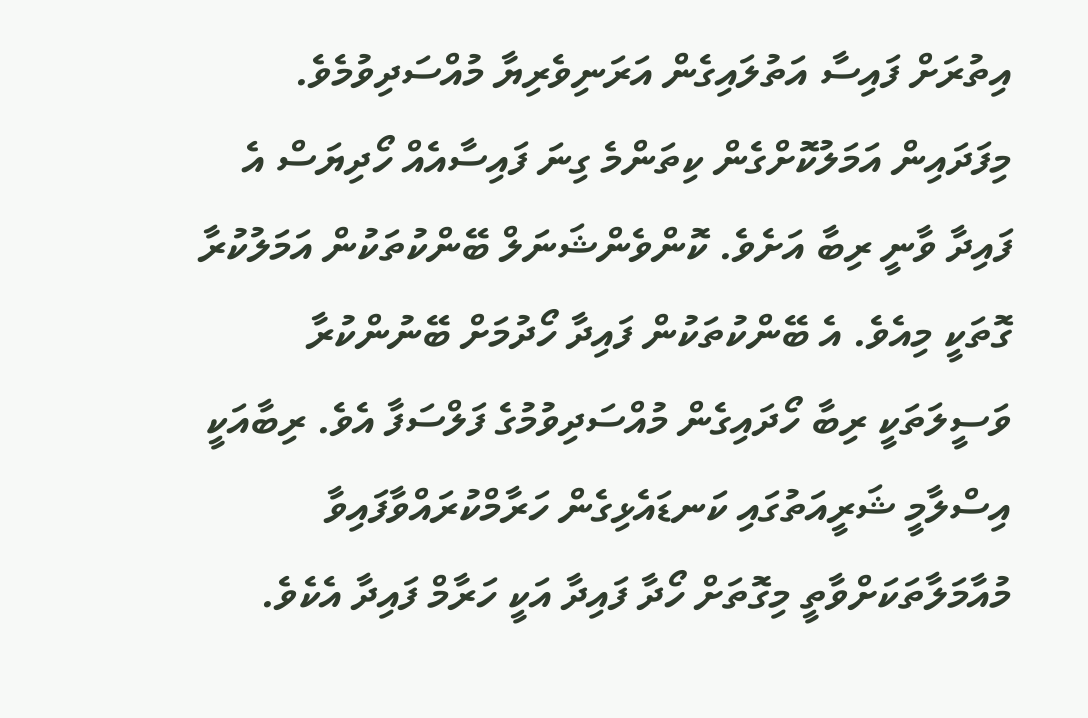އިތުރަށް ފައިސާ އަތުލައިގެން އަރަނިވެރިޔާ މުއްސަދިވުމެވެ. މިފަދައިން އަމަލުކޮށްގެން ކިތަންމެ ގިނަ ފައިސާއެއް ހޯދިޔަސް އެ ފައިދާ ވާނީ ރިބާ އަށެވެ. ކޮންވެންޝަނަލް ބޭންކުތަކުން އަމަލުކުރާ ގޮތަކީ މިއެވެ. އެ ބޭންކުތަކުން ފައިދާ ހޯދުމަށް ބޭނުންކުރާ ވަސީލަތަކީ ރިބާ ހޯދައިގެން މުއްސަދިވުމުގެ ފަލްސަފާ އެވެ. ރިބާއަކީ އިސްލާމީ ޝަރީއަތުގައި ކަނޑައެޅިގެން ހަރާމްކުރައްވާފައިވާ މުއާމަލާތަކަށްވާތީ މިގޮތަށް ހޯދާ ފައިދާ އަކީ ހަރާމް ފައިދާ އެކެވެ.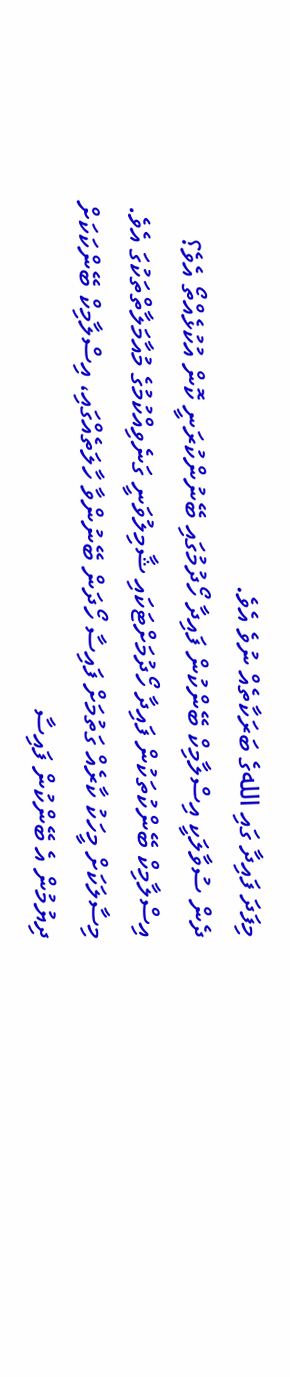މިފަދަ ފައިދާ ގައި اللهގެ ބަރަކާތެއް ނުވެ އެވެ.
ދެން ސުވާލަކީ އިސްލާމިކް ބޭންކުން ފައިދާ ހޯދުމުގައި ބޭނުންކުރަނީ ކޮން އުކުޅެއްތޯ އެވެ؟ އިސްލާމިކް ބޭންކުތަކުން ފައިދާ ހޯދުމަށްޓަކައި ޝާމިލުވަނީ ގަނެވިއްކުމުގެ މުއާމަލާތްތަކުގަ އެވެ. މިސާލަކަށް މީހަކު ކާރެއް ގަތުމަށް ފައިސާ ހޯދަން ބޭނުންވާ ހާލަތެއްގައި، އިސްލާމިކް ބޭންކަކަށް ދިޔުމުން އެ ބޭންކުން ފައިސާ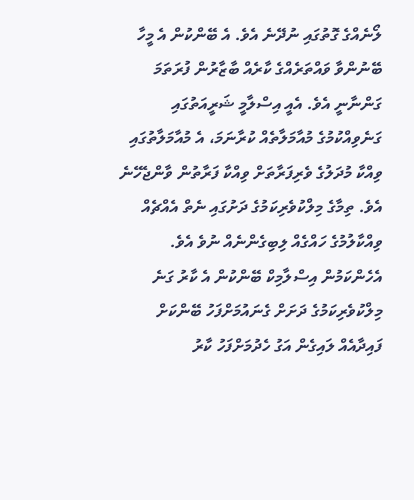ލޯނެއްގެ ގޮތުގައި ނުދޭނެ އެވެ. އެ ބޭންކުން އެ މީހާ ބޭނުންވާ ވައްތަރެއްގެ ކާރެއް ބާޒާރުން ފުރަތަމަ ގަންނާނީ އެވެ. އެއީ އިސްލާމީ ޝަރީއަތުގައި ގަނެވިއްކުމުގެ މުއާމަލާތެއް ކުރާނަމަ، އެ މުއާމަލާތުގައި ވިއްކާ މުދަލުގެ ވެރިފަރާތަށް ވިއްކާ ފަރާތުން ވާންޖެހޭނެ އެވެ. ތިމާގެ މިލްކުވެރިކަމުގެ ދަށުގައި ނެތް އެއްޗެއް ވިއްކާލުމުގެ ހައްގެއް ލިބިގެންނެއް ނުވެ އެވެ. އެހެންކަމުން އިސްލާމިކް ބޭންކުން އެ ކާރު ގަނެ މިލްކުވެރިކަމުގެ ދަށަށް ގެނައުމަށްފަހު ބޭންކަށް ފައިދާއެއް ލައިގެން އަގު ހެދުމަށްފަހު ކާރު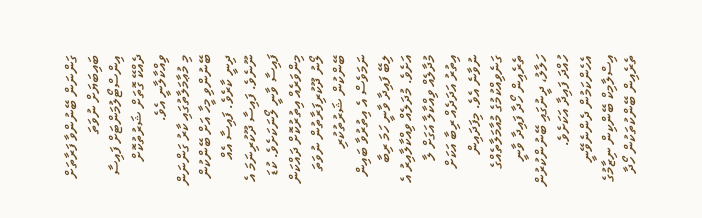ގަންނަން ބޭނުންވާ ފަރާތަށް ބައިބަޔަށް ނުވަތަ އިންސްޓޯލުމަންޓަށް ފައިސާ ދެއްކޭ ގޮތަށް ޝަރުތުކޮށް ވިއްކާލާނީ އެވެ.
މި މުޢާމަލާތުގައި ކާރު ގަންނަން ބޭނުންވި މީހާ އަށް ބޭންކުން ދިނީ ކާރެވެ. ފައިސާ އެއް ނޫނެވެ. ފައިސާ ދޫކުރިނަމަ އެ ފައިސާ ވާނީ ލޯނަކަށެވެ. ކުޑަ މިންވަރެއް އިތުރުކޮށް ދައްކަން ލޯނު ދޫކުރިފަރާތުން ނުވަތަ ބޭންކުން ޝަރުތުކުރި ނަމަވެސް އެ އިތުރުވާ ބައިން ލިބޭ ފައިދާ ވާނީ ހަމަ ރިބާ އަށެވެ. މުދަލެއް ވިއްކާލާއިރު އެ މުދާލެއް ވިއްކާލާ އަގަށް ލާ އިތުރު އަދަދެއް ރިބާ އަކަށް ނުވާނެ އެވެ. މިފަދައިން ގަނެވިއްކުމުގެ މުއާމަލާތެއްގެ ތެރެއިން ހޯދާ ފައިދާ ވާނީ ހަލާލު، ދީނުގައި ބޭނުންކުރުން ހުއްދަ ފައިދާ އަކަށެވެ.
އެހެންކަމުން ދެންނެވޭނީ އިސްލާމިކް ބޭންކިން ނިޒާމުގެ ތެރެއިން ބޭންކުތަކުން ހޯދާ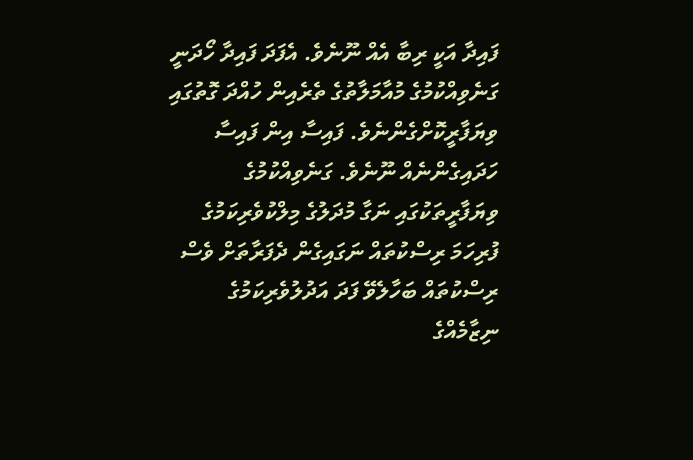ފައިދާ އަކީ ރިބާ އެއް ނޫނެވެ. އެފަދަ ފައިދާ ހޯދަނީ ގަނެވިއްކުމުގެ މުއާމަލާތުގެ ތެރެއިން ހުއްދަ ގޮތުގައި ވިޔަފާރީކޮށްގެންނެވެ. ފައިސާ އިން ފައިސާ ހަދައިގެންނެއް ނޫނެވެ. ގަނެވިއްކުމުގެ ވިޔަފާރީތަކުގައި ނަގާ މުދަލުގެ މިލްކުވެރިކަމުގެ ފުރިހަމަ ރިސްކުތައް ނަގައިގެން ދެފަރާތަށް ވެސް ރިސްކުތައް ބަހާލެވޭ ފަދަ އަދުލުވެރިކަމުގެ ނިޒާމެއްގެ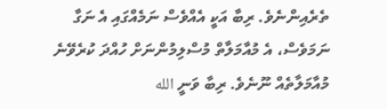ތެރެއިންނެވެ. ރިބާ އަކީ އެއްވެސް ނަމެއްގައި އެ ނަގާ ނަމަވެސް، އެ މުއާމަލާތް މުސްލިމުންނަށް ހުއްދަ ކުރެވޭނެ މުއާމަލާތެއް ނޫނެވެ. ރިބާ ވަނީ الله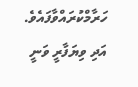ހަރާމްކުރައްވާފައެވެ. އަދި ވިޔަފާރީ ވަނީ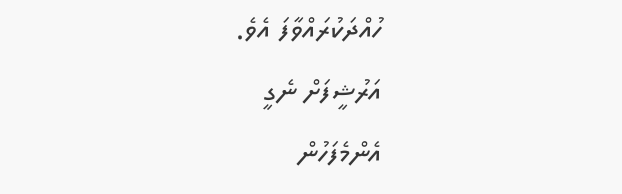ހުއްދަކުރައްވާފަ އެވެ.
އަރުޝީފަށް ނެގީ
އެންމެފަހުން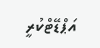އަޕްޑޭޓްކުރީ